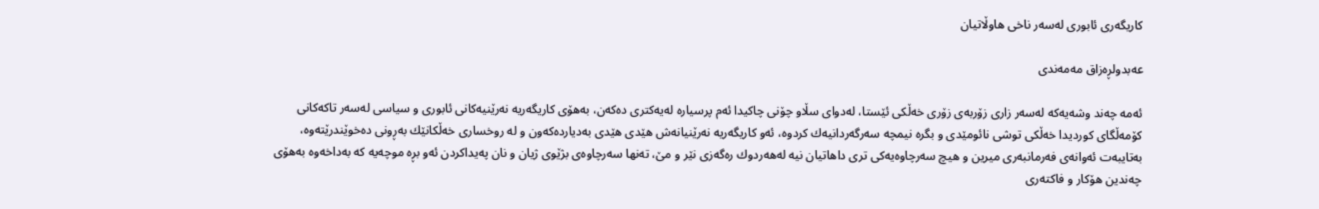كاریگه‌ری‌ ئابوری‌ له‌سه‌ر ناخی‌ هاوڵاتیان

عه‌بدولڕه‌زاق مه‌مه‌ندی‌

ئه‌مه‌ چه‌ند وشه‌یه‌كه‌ له‌سه‌ر زاری‌ زۆربه‌ی‌ زۆری‌ خه‌ڵكی‌ ئێستا، له‌دوای‌ سڵاو چۆنی‌ چاكیدا ئه‌م پرسیاره‌ له‌یه‌كتری‌ ده‌كه‌ن، به‌هۆی‌ كاریگه‌ریه‌ نه‌رێنیه‌كانی‌ ئابوری‌ و سیاسی‌ له‌سه‌ر تاكه‌كانی‌ كۆمه‌ڵگای‌ كوردیدا خه‌ڵكی‌ توشی‌ نائومێدی‌ و بگره‌ نیمچه‌ سه‌رگه‌ردانیه‌ك كردوه‌، ئه‌و كاریگه‌ریه‌ نه‌رێنیانه‌ش هێدی‌ هێدی‌ به‌دیارده‌كه‌ون و له‌ روخساری‌ خه‌ڵكانێك به‌ڕونی‌ ده‌خوێندرێته‌وه‌، به‌تایبه‌ت ئه‌وانه‌ی‌ فه‌رمانبه‌ری‌ میرین و هیچ سه‌رچاوه‌یه‌كی‌ تری‌ داهاتیان نیه‌ له‌هه‌ردوك ره‌گه‌زی‌ نێر و مێ‌، ته‌نها سه‌رچاوه‌ی‌ بژێوی‌ ژیان و نان په‌یداكردن ئه‌و بڕه‌ موچه‌یه‌ كه‌ به‌داخه‌وه‌ به‌هۆی‌ چه‌ندین هۆكار و فاكته‌ری‌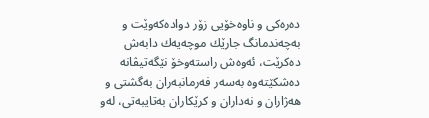ده‌ره‌كی‌ و ناوه‌خۆیی‌ زۆر دواده‌كه‌وێت و به‌چه‌ندمانگ جارێك موچه‌یه‌ك دابه‌ش ده‌كرێت، ئه‌وه‌ش راسته‌وخۆ نێگه‌تیڤانه‌ ده‌شكێته‌وه‌ به‌سه‌ر فه‌رمانبه‌ران به‌گشتی‌ و هه‌ژاران و نه‌داران و كرێكاران به‌تایبه‌تی،‌ له‌و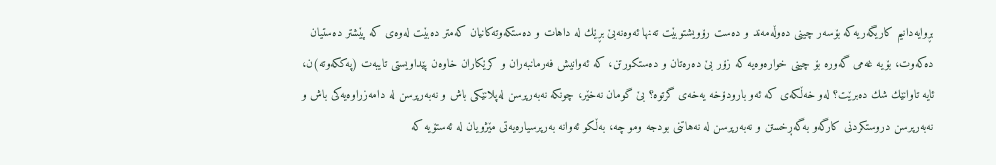بڕوایه‌دانیم كاریگه‌ریه‌كه‌ بۆسه‌ر چینی‌ ده‌وڵه‌مه‌ند و ده‌ست رۆویشتوبێت ته‌نها ئه‌وه‌نه‌بێ‌ بڕێك له‌ داهات و ده‌ستكه‌وته‌كانیان كه‌متر ده‌بێت له‌وه‌ی‌ كه‌ پێشتر ده‌ستیان ده‌كه‌وت، بۆیه‌ غه‌می‌ گه‌وره‌ بۆ چینی‌ خواره‌وه‌یه‌ كه‌ زۆر بێ‌ ده‌ره‌تان و ده‌ستكورتن، كه‌ ئه‌وانیش فه‌رمانبه‌ران و كرێكاران خاوه‌ن پێداویستی‌ تایبه‌ت (په‌ككه‌وته‌)ن، ئایه‌ تاوانێك شك ده‌برێت؟ له‌و خه‌ڵكه‌ی‌ كه‌ ئه‌و بارودۆخه‌ یه‌خه‌ی‌ گرتوه‌؟ بێ‌ گومان نه‌خێر، چونكه‌ نه‌به‌رپرسن له‌پلانێكی‌ باش و نه‌به‌رپرسن له‌ دامه‌زراوه‌یه‌كی‌ باش و نه‌به‌رپرسن دروستكردنی‌ كارگه‌و به‌گه‌ڕخستن و نه‌به‌رپرسن له‌ نه‌هاتنی‌ بودجه‌ ومو چه‌، به‌ڵكو ئه‌وانه‌ به‌رپرسیاره‌یه‌تی‌ مێژویان له‌ ئه‌ستۆیه‌ كه‌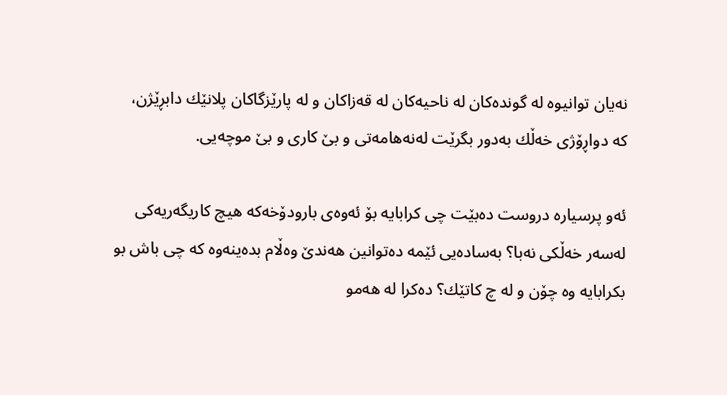نه‌یان توانیوه‌ له‌ گونده‌كان له‌ ناحیه‌كان له‌ قه‌زاكان و له‌ پارێزگاكان پلانێك دابڕێژن، كه‌ دواڕۆژی‌ خه‌ڵك به‌دور بگرێت له‌نه‌هامه‌تی‌ و بێ‌ كاری‌ و بێ‌ موچه‌یی‌.

ئه‌و پرسیاره‌ دروست ده‌بێت چی كرابایه‌ بۆ ئه‌وه‌ی‌ بارودۆخه‌كه‌ هیچ كاریگه‌ریه‌كی‌ له‌سه‌ر خه‌ڵكی‌ نه‌با؟ به‌ساده‌یی‌ ئێمه‌ ده‌توانین هه‌ندێ‌ وه‌ڵام بده‌ینه‌وه‌ كه‌ چی‌ باش بو بكرابایه‌ وه‌ چۆن و له‌ چ كاتێك؟ ده‌كرا له‌ هه‌مو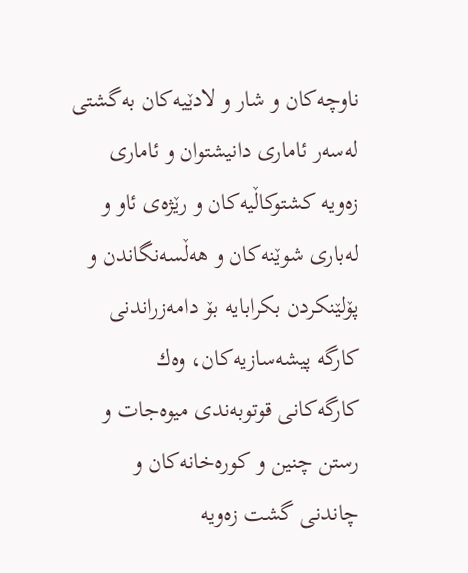ناوچه‌كان و شار و لادێیه‌كان به‌گشتی‌ له‌سه‌ر ئاماری‌ دانیشتوان و ئاماری‌ زه‌ویه‌ كشتوكاڵیه‌كان و رێژه‌ی‌ ئاو و له‌باری‌ شوێنه‌كان و هه‌ڵسه‌نگاندن و پۆلێنكردن بكرابایه‌ بۆ دامه‌زراندنی‌ كارگه‌ پیشه‌سازیه‌كان، وه‌ك كارگه‌كانی‌ قوتوبه‌ندی‌ میوه‌جات و رستن چنین و كوره‌خانه‌كان و چاندنی‌ گشت زه‌ویه‌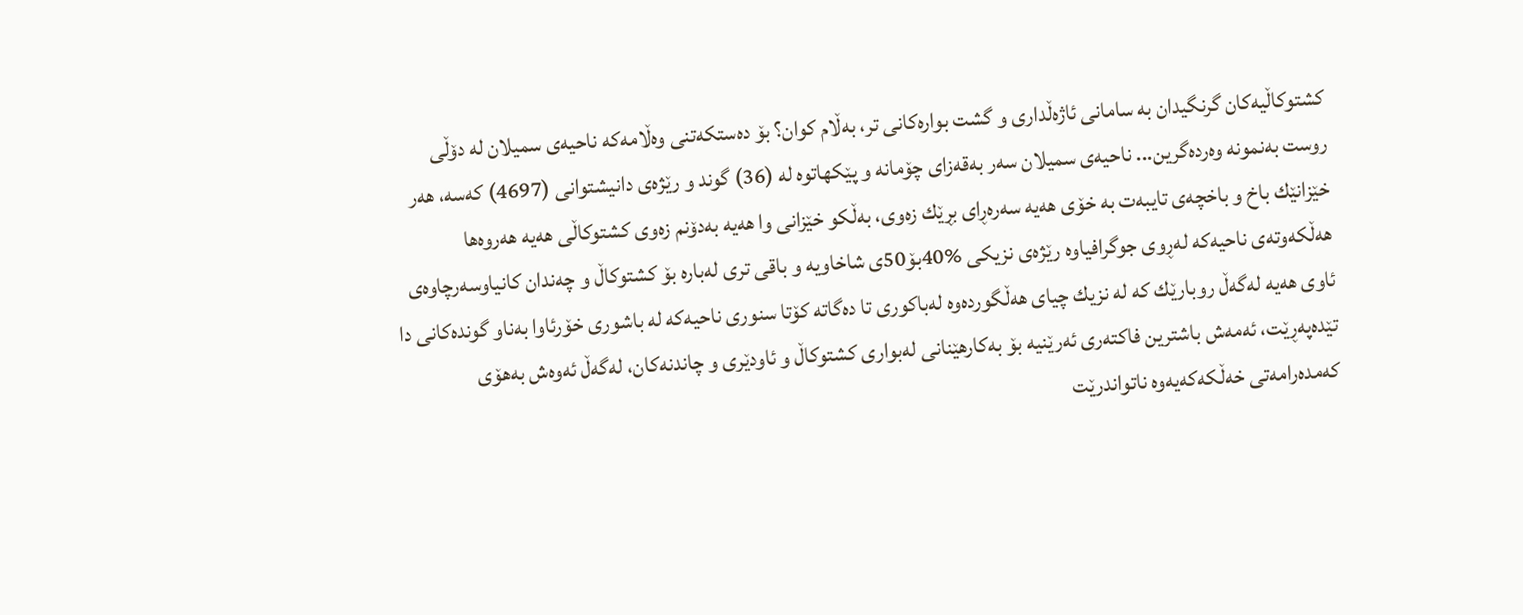كشتوكاڵیه‌كان گرنگیدان به‌ سامانی‌ ئاژه‌ڵداری‌ و گشت بواره‌كانی‌ تر، به‌ڵام كوان؟ بۆ ده‌ستكه‌تنی‌ وه‌ڵامه‌كه‌ ناحیه‌ی‌ سمیلان لە دۆڵی‌ روست به‌نمونه‌ وه‌رده‌گرین... ناحیه‌ی‌ سمیلان سه‌ر به‌قه‌زای‌ چۆمانه‌ و پێكهاتوه‌ له‌ (36) گوند و رێژه‌ی‌ دانیشتوانی‌ (4697) كه‌سه‌، هه‌ر خێزانێك باخ و باخچه‌ی‌ تایبه‌ت به‌ خۆی‌ هه‌یه‌ سه‌ره‌ڕای‌ بڕێك زه‌وی‌، به‌ڵكو خێزانی‌ وا هه‌یه‌ به‌دۆنم زه‌وی‌ كشتوكاڵی‌ هه‌یه‌ هه‌روه‌ها هه‌ڵكه‌وته‌ی‌ ناحیه‌كه‌ له‌ڕوی‌ جوگرافیاوه‌ رێژه‌ی‌ نزیكی‌ %40بۆ50ی‌ شاخاویه‌ و باقی‌ تری‌ له‌باره‌ بۆ كشتوكاڵ و چه‌ندان كانیاوسه‌رچاوه‌ی‌ ئاوی‌ هه‌یه‌ له‌گه‌ڵ روبارێك كه‌ له‌ نزیك چیای‌ هه‌ڵگورده‌وه‌ له‌باكوری‌ تا ده‌گاته‌ كۆتا سنوری‌ ناحیه‌كه‌ له‌ باشوری‌ خۆرئاوا به‌ناو گونده‌كانی‌ دا تێده‌په‌ڕێت، ئه‌مه‌ش باشترین فاكته‌ری‌ ئه‌رێنیه‌ بۆ به‌كارهێنانی‌ له‌بواری‌ كشتوكاڵ و ئاودێری‌ و چاندنه‌كان، له‌گه‌ڵ ئه‌وه‌ش به‌هۆی‌ كه‌مده‌رامه‌تی‌ خه‌ڵكه‌كه‌یه‌وه‌ ناتواندرێت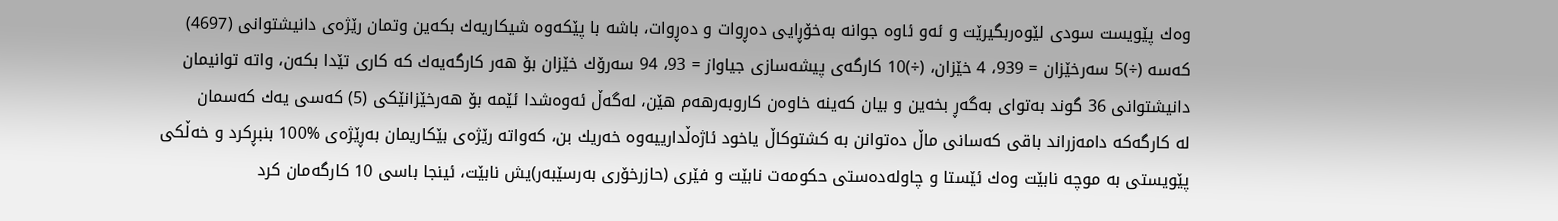وه‌ك پێویست سودی‌ لێوه‌ربگیرێت و ئه‌و ئاوه‌ جوانه‌ به‌خۆڕایی‌ ده‌ڕوات و ده‌ڕوات، باشه‌ با پێكه‌وه‌ شیكاریه‌ك بكه‌ین وتمان رێژه‌ی‌ دانیشتوانی ‌(4697) كه‌سه‌ (÷)5 سه‌رخێزان = 939، 4 خێزان، (÷)10 كارگه‌ی‌ پیشه‌سازی‌ جیاواز = 93، 94 سه‌رۆك خێزان بۆ هه‌ر كارگه‌یه‌ك كه‌ كاری‌ تێدا بكه‌ن، واته‌ توانیمان دانیشتوانی‌ 36 گوند به‌توای‌ به‌گه‌ڕ بخه‌ین و بیان كه‌ینه‌ خاوه‌ن كاروبه‌رهه‌م هێن، له‌گه‌ڵ ئه‌وه‌شدا ئێمه‌ بۆ هه‌رخێزانێكی ‌(5) كه‌سی‌ یه‌ك كه‌سمان له ‌كارگه‌كه‌ دامه‌زراند باقی‌ كه‌سانی‌ ماڵ ده‌توانن به‌ كشتوكاڵ یاخود ئاژه‌ڵدارییه‌وه‌ خه‌ریك بن، كه‌واته‌ رێژه‌ی‌ بێكاریمان به‌ڕێژه‌ی‌ %100 بنبڕكرد و خه‌ڵكی‌ پێویستی‌ به‌ موچه‌ نابێت وه‌ك ئێستا و چاوله‌ده‌ستی‌ حكومه‌ت نابێت و فێری‌ (حازرخۆری‌ به‌رسێبه‌ر)یش نابێت، ئینجا باسی‌ 10 كارگه‌مان كرد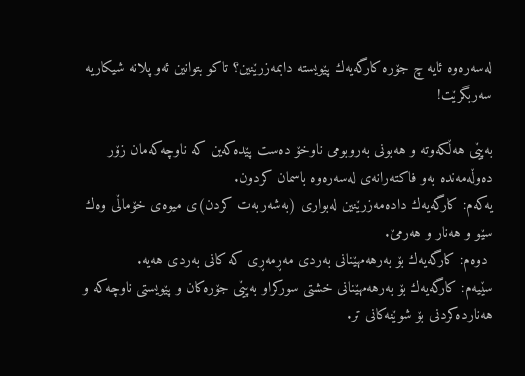له‌سه‌ره‌وه‌ ئایه‌ چ جۆره ‌كارگه‌یه‌ك پێویسته‌ دابمه‌زرێنین؟ تاكو بتوانین ئه‌و پلانه‌ شیكاریه‌ سه‌ربگرێت!

به‌پێی‌ هه‌ڵكه‌وته‌ و هه‌بونی‌ به‌روبومی‌ ناوخۆ ده‌ست پێده‌كه‌ین كه‌ ناوچه‌كه‌مان زۆر ده‌وڵەمه‌نده‌ به‌و فاكته‌رانه‌ی‌ له‌سه‌ره‌وه‌ باسمان كردون.
یه‌كه‌م: كارگه‌یه‌ك داده‌مه‌زرێنین له‌بواری‌ (به‌شه‌ربه‌ت كردن)ی‌ میوه‌ی‌ خۆماڵی‌ وه‌ك سێو و هه‌نار و هه‌رمێ.
 دوه‌م: كارگه‌یه‌ك بۆ به‌رهه‌مهێنانی‌ به‌ردی‌ مه‌ڕمه‌ڕی‌ كه‌ كانی‌ به‌ردی‌ هه‌یه‌.
سێیه‌م: كارگه‌یه‌ك بۆ به‌رهه‌مهێنانی‌ خشتی‌ سوركراو به‌پێی‌ جۆره‌كان و پێویستی‌ ناوچه‌كه‌ و هه‌نارده‌كردنی‌ بۆ شوێنه‌كانی‌ تر.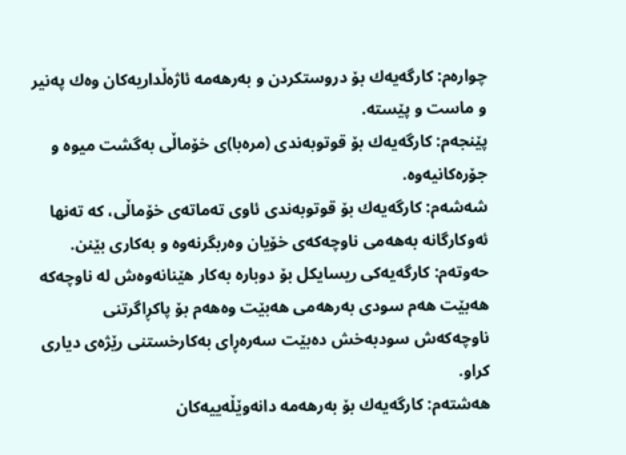چواره‌م: كارگه‌یه‌ك بۆ دروستكردن و به‌رهه‌مه‌ ئاژه‌ڵداریه‌كان وه‌ك په‌نیر و ماست و پێسته.
پێنجه‌م: كارگه‌یه‌ك بۆ قوتوبه‌ندی‌ (مره‌با)ی‌ خۆماڵی‌ به‌گشت میوه ‌و جۆره‌كانیه‌وه‌.
شه‌شه‌م: كارگه‌یه‌ك بۆ قوتوبه‌ندی‌ ئاوی‌ ته‌ماته‌ی‌ خۆماڵی،‌ كه ‌ته‌نها ئه‌وكارگانه‌ به‌هه‌می‌ ناوچه‌كه‌ی‌ خۆیان وه‌ربگرنه‌وه‌ و به‌كاری‌ بێنن.
حه‌وته‌م: كارگه‌یه‌كی‌ ریسایكل بۆ دوباره‌ به‌كار هێنانه‌وه‌ش له‌ ناوچه‌كه‌ هه‌بێت هه‌م سودی‌ به‌رهه‌می‌ هه‌بێت وه‌هه‌م بۆ پاكڕاگرتنی‌ ناوچه‌كه‌ش سودبه‌خش ده‌بێت سه‌ره‌ڕای‌ به‌كارخستنی‌ رێژه‌ی‌ دیاری‌ كراو.
هه‌شته‌م: كارگه‌یه‌ك بۆ به‌رهه‌مه‌ دانه‌وێڵه‌ییه‌كان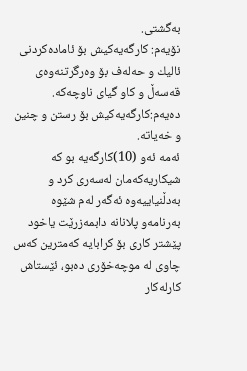به‌گشتی.
نۆیه‌م: كارگه‌یه‌كیش بۆ ئاماده‌كردنی‌ ئالیك و حه‌له‌ف بۆ وه‌رگرتنه‌وه‌ی‌ قه‌سه‌ڵ و كاو گیای‌ ناوچه‌كه‌.
ده‌یه‌م:كارگه‌یه‌كیش بۆ رستن و چنین و خه‌یاته‌.
ئه‌مه‌ ئه‌و (10)كارگه‌یه‌ بو كه‌ شیكاریه‌كه‌مان له‌سه‌ری‌ كرد و به‌دڵنیاییه‌وه‌ ئه‌گه‌ر له‌م شێوه‌ به‌رنامه‌و پلانانه‌ دابمه‌زرێت یاخود پێشتر كاری‌ بۆ كرابایه‌ كه‌مترین كه‌س چاوی‌ له‌ موچه‌خۆری‌ ده‌بو، ئێستاش كارله‌كار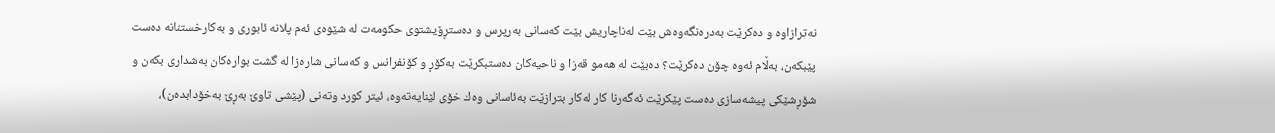نه‌ترازاوه‌ و ده‌كرێت به‌دره‌نگه‌وه‌ش بێت له‌ناچاریش بێت كه‌سانی‌ به‌رپرس و ده‌ستڕۆیشتوی‌ حكومه‌ت له‌ شێوه‌ی‌ ئه‌م پلانه‌ ئابوری‌ و به‌كارخستنانه‌ ده‌ست پێبكه‌ن، به‌ڵام ئه‌وه‌ چۆن ده‌كرێت؟ ده‌بێت له‌ هه‌مو قه‌زا و ناحیه‌كان ده‌ستبكرێت به‌كۆڕ و كۆنفرانس و كه‌سانی‌ شاره‌زا له‌ گشت بواره‌كان به‌شداری‌ بكه‌ن و شۆڕشێكی‌ پیشه‌سازی‌ ده‌ست پێكرێت ئه‌گه‌رنا كار له‌كار بترازێت به‌ئاسانی‌ وه‌ك خۆی‌ لێنایه‌ته‌وه‌، ئیتر كورد وته‌نی‌ (پێشی‌ تاوێ‌ به‌ڕێ‌ به‌خۆدابده‌ن)،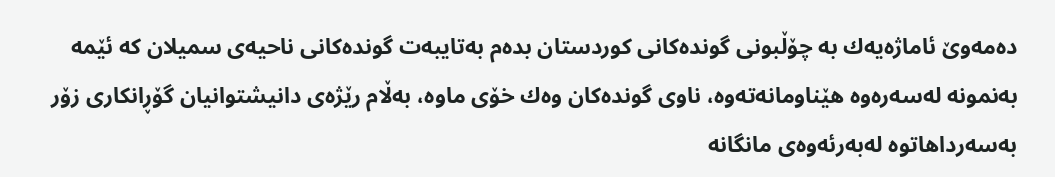ده‌مه‌وێ‌ ئاماژه‌یه‌ك به‌ چۆڵبونی‌ گونده‌كانی‌ كوردستان بده‌م به‌تایبه‌ت گونده‌كانی‌ ناحیه‌ی‌ سمیلان كه‌ ئێمه‌ به‌نمونه‌ له‌سه‌ره‌وه‌ هێناومانه‌ته‌وه‌، ناوی‌ گونده‌كان وه‌ك خۆی‌ ماوه،‌ به‌ڵام رێژه‌ی‌ دانیشتوانیان گۆڕانكاری‌ زۆر به‌سه‌رداهاتوه‌ له‌به‌رئه‌وه‌ی‌ مانگانه‌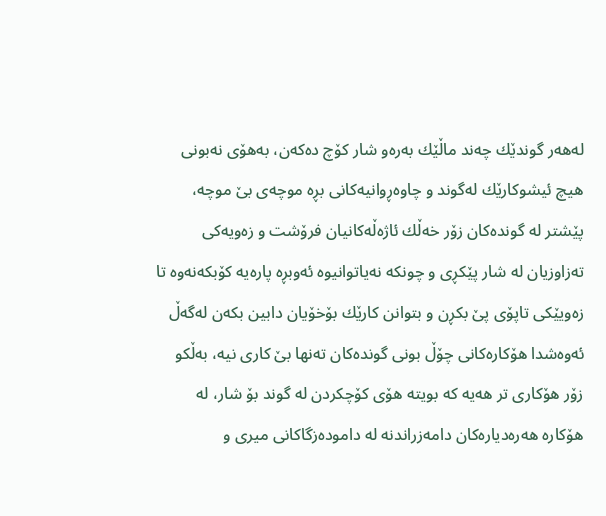له‌هه‌ر گوندێك چه‌ند ماڵێك به‌ره‌و شار كۆچ ده‌كه‌ن، به‌هۆی‌ نه‌بونی‌ هیچ ئیشوكارێك له‌گوند و چاوه‌ڕوانیه‌كانی‌ بڕه‌ موچه‌ی‌ بێ موچه‌، پێشتر له‌ گونده‌كان زۆر خه‌ڵك ئاژه‌ڵه‌كانیان فرۆشت و زه‌ویه‌كی‌ ته‌زاوزیان له‌ شار پێكڕی‌ و چونكه‌ نه‌یاتوانیوه‌ ئه‌وبڕه‌ پاره‌یه‌ كۆبكه‌نه‌وه‌ تا زه‌ویێكی‌ تاپۆی‌ پێ‌ بكڕن و بتوانن كارێك بۆخۆیان دابین بكه‌ن له‌گه‌ڵ ئه‌وه‌شدا هۆكاره‌كانی‌ چۆڵ بونی‌ گونده‌كان ته‌نها بێ كاری‌ نیه‌، به‌ڵكو زۆر هۆكاری‌ تر هه‌یه‌ كه‌ بویته‌ هۆی‌ كۆچكردن له‌ گوند بۆ شار، له‌ هۆكاره‌ هه‌ره‌دیاره‌كان دامه‌زراندنه‌ له‌ داموده‌زگاكانی‌ میری‌ و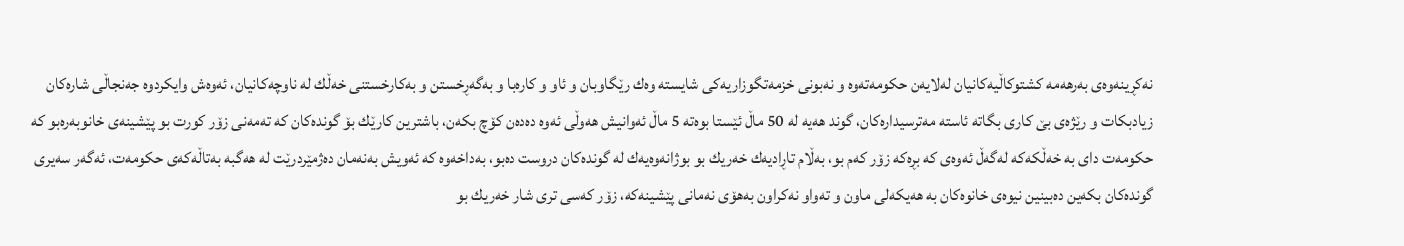نه‌كڕینه‌وه‌ی‌ به‌رهه‌مه‌ كشتوكاڵیه‌كانیان له‌لایه‌ن حكومه‌ته‌وه‌ و نه‌بونی‌ خزمه‌تگوزاریه‌كی‌ شایسته‌ وه‌ك رێگاوبان و ئاو و كاره‌با و به‌گه‌ڕخستن و به‌كارخستنی‌ خه‌ڵك له‌ ناوچه‌كانیان، ئه‌وه‌ش وایكردوه‌ جه‌نجاڵی‌ شاره‌كان زیادبكات و رێژه‌ی‌ بێ‌ كاری‌ بگاته‌ ئاسته‌ مه‌ترسیداره‌كان، گوند هه‌یه‌ له‌ 50 ماڵ ئێستا بوه‌ته‌ 5 ماڵ ئه‌وانیش هه‌وڵی‌ ئه‌وه‌ ده‌ده‌ن كۆچ بكه‌ن، باشترین كارێك بۆ گونده‌كان كه‌ ته‌مه‌نی‌ زۆر كورت بو پێشینه‌ی‌ خانوبه‌ره‌بو كه‌ حكومه‌ت دای به‌ خه‌ڵكه‌كه‌ له‌گه‌ڵ ئه‌وه‌ی‌ كه‌ بڕه‌كه‌ زۆر كه‌م بو، به‌ڵام تاڕادیه‌ك خه‌ریك بو بوژانه‌وه‌یه‌ك له‌ گونده‌كان دروست ده‌بو، به‌داخه‌وه‌ كه‌ ئه‌ویش به‌نه‌مان ده‌ژمێردرێت له‌ هه‌گبه‌ به‌تاڵه‌كه‌ی‌ حكومه‌ت، ئه‌گه‌ر سه‌یری‌ گونده‌كان بكه‌ین ده‌بینین نیوه‌ی‌ خانوه‌كان به‌ هه‌یكه‌لی‌ ماون و ته‌واو نه‌كراون به‌هۆی‌ نه‌مانی‌ پێشینه‌كه‌، زۆر كه‌سی‌ تری‌ شار خه‌ریك بو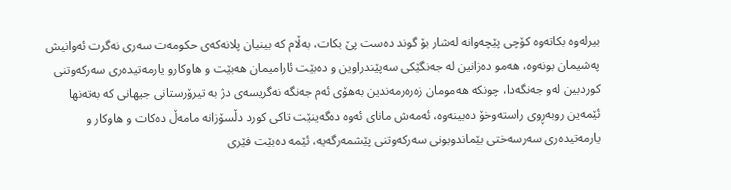بیرله‌وه‌ بكاته‌وه‌ كۆچی‌ پێچه‌وانه‌ له‌شار بۆ گوند ده‌ست پێ‌ بكات، به‌ڵام كه‌ بینیان پلانه‌كه‌ی‌ حكومه‌ت سه‌ری‌ نه‌گرت ئه‌وانیش په‌شیمان بونه‌وه‌، هەمو ده‌زانین له‌ جه‌نگێكی‌ سه‌پێندراوین و ده‌بێت ئارامیمان هه‌بێت و هاوكارو یارمه‌تیده‌ری‌ سه‌ركه‌وتنی‌ كوردبین له‌و جه‌نگه‌دا، چونكه‌ هه‌مومان زه‌ره‌رمه‌ندین به‌هۆی‌ ئه‌م جه‌نگه‌ نه‌گریسه‌ی‌ دژ به‌ تیرۆرستانی‌ جیهانی‌ كه‌ به‌ته‌نها ئێمه‌ین روبه‌ڕوی‌ راسته‌وخۆ ده‌بینه‌وه‌، ئه‌مه‌ش مانای‌ ئه‌وه‌ ده‌گه‌ینێت تاكی‌ كورد دڵسۆزانه‌ مامه‌ڵ ده‌كات و هاوكار و یارمه‌تیده‌ری‌ سه‌رسه‌ختی‌ بێماندوبونی‌ سه‌ركه‌وتنی‌ پێشمه‌رگه‌یه‌، ئێمه‌ ده‌بێت فێری‌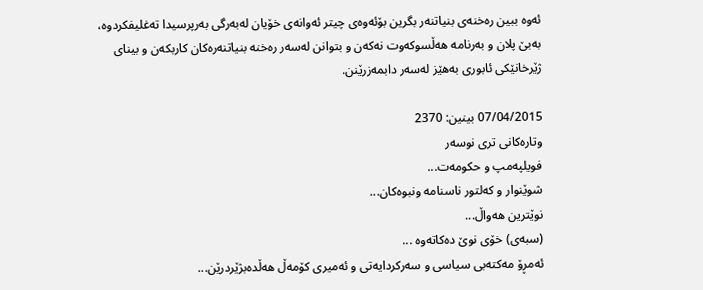ئه‌وه‌ ببین ره‌خنه‌ی‌ بنیاتنه‌ر بگرین بۆئه‌وه‌ی‌ چیتر ئه‌وانه‌ی‌ خۆیان له‌به‌رگی‌ به‌رپرسیدا ته‌غلیفكردوه‌، به‌بێ‌ پلان و به‌رنامه‌ هه‌ڵسوكه‌وت نه‌كه‌ن و بتوانن له‌سه‌ر ره‌خنه‌ بنیاتنه‌ره‌كان كاربكه‌ن و بینای‌ ژێرخانێكی‌ ئابوری‌ به‌هێز له‌سه‌ر دابمه‌زرێنن.

07/04/2015 بینین: 2370
وتاره‌کانی تری نوسه‌ر
فویلپه‌مپ و حكومه‌ت...
شوێنوار و كه‌لتور ناسنامه‌ ونبوه‌كان...
نوێترین هه‌واڵ...
(سبەى) خۆى نوێ دەکاتەوە ...
ئه‌مڕۆ مه‌كته‌بی‌ سیاسی‌ و سه‌ركردایه‌تی‌ و ئه‌میری‌ كۆمه‌ڵ هەڵدەبژێردرێن...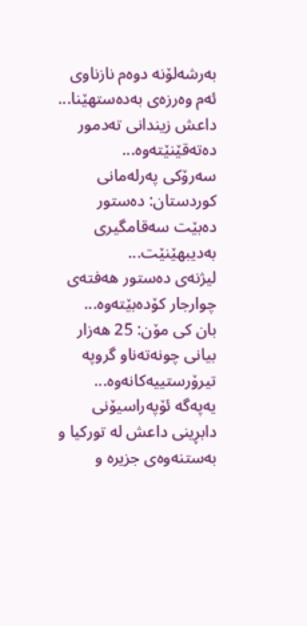به‌رشه‌لۆنه‌ دوه‌م نازناوی ئه‌م وه‌رزه‌ی به‌ده‌ستهێنا...
داعش زیندانی تەدمور دەتەقێنێتەوە...
سەرۆكی پەرلەمانی كوردستان: دەستور دەبێت سەقامگیری بەدیبهێنێت...
لیژنەی دەستور هەفتەی چوارجار كۆدەبێتەوە...
بان كی مۆن: 25 هەزار بیانی چونەتەناو گروپە تیرۆرستییەكانەوە...
یەپەگە ئۆپەراسیۆنی دابڕینی داعش لە تورکیا و بەستنەوەی جزیرە و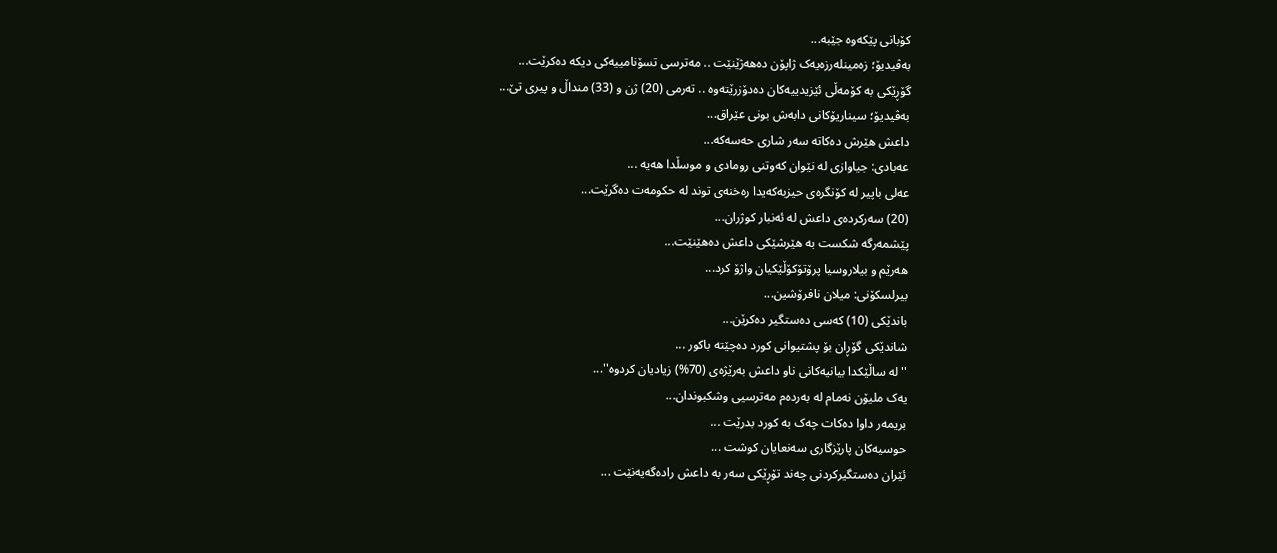کۆبانی پێکەوە جێبە...
بەڤیدیۆ؛ زەمینلەرزەیەک ژاپۆن دەهەژێنێت .. مەترسی تسۆنامییەکی دیکە دەکرێت...
گۆڕێکی بە کۆمەڵی ئێزیدییەکان دەدۆزرێتەوە .. تەرمی (20) ژن و (33) منداڵ و پیری تێ...
بەڤیدیۆ؛ سیناریۆکانی دابەش بونی عێراق...
داعش هێرش دەکاتە سەر شاری حەسەکە...
عه‌بادی: جیاوازی له‌ نێوان کەوتنی رومادی و موسڵدا هه‌یه‌ ...
عەلی باپیر لە کۆنگرەی حیزبەکەیدا رەخنەی توند لە حکومەت دەگرێت...
(20) سه‌ركرده‌ی داعش لە ئەنبار کوژران...
پێشمەرگە شكست بە هێرشێكی داعش دەهێنێت...
هەرێم و بیلاروسیا پرۆتۆکۆڵێکیان واژۆ کرد...
بیرلسكۆنی: میلان نافرۆشین...
باندێکی (10) کەسى دەستگیر دەکرێن...
شاندێکى گۆڕان بۆ پشتیوانی کورد دەچێتە باکور ...
''لە ساڵێکدا بیانیه‌كانی ناو داعش بەرێژەى (70%) زیادیان کردوە''...
یەک ملیۆن نەمام لە بەردەم مەترسیی وشکبوندان...
بریمه‌ر داوا دەکات چەک بە کورد بدرێت ...
حوسیەکان پارێزگارى سەنعایان کوشت ...
ئێران دەستگیرکردنى چه‌ند تۆڕێكی‌ سه‌ر به‌ داعش رادەگەیەنێت ...